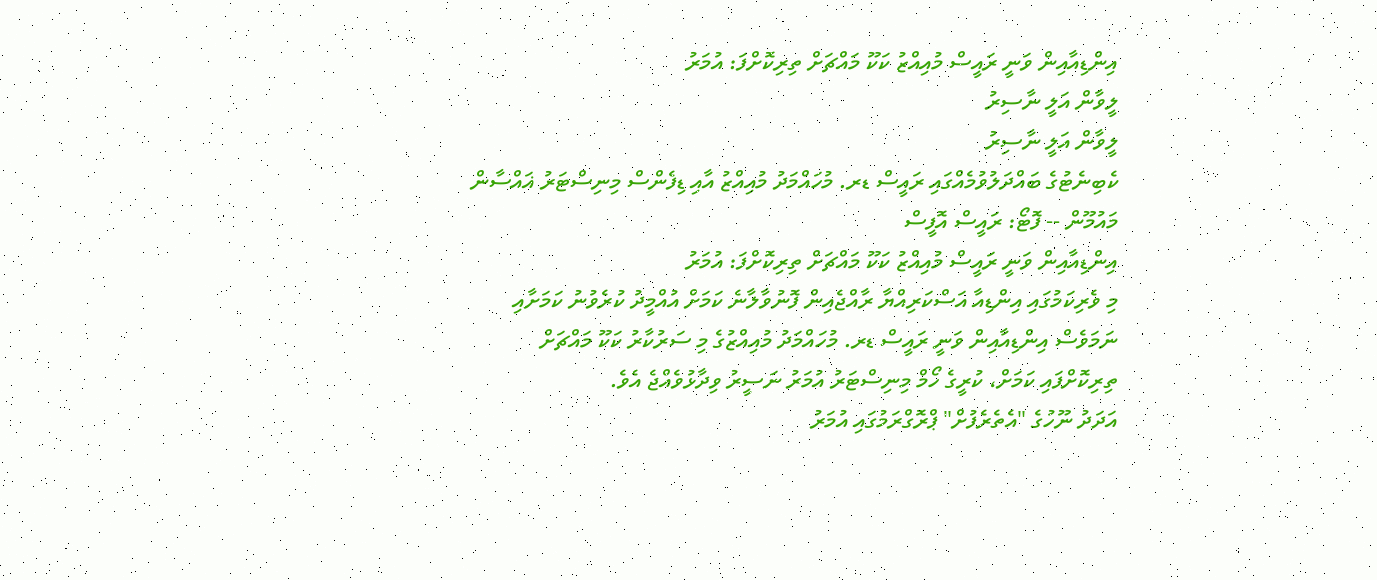އިންޑިއާއިން ވަނީ ރައީސް މުއިއްޒު ކަކޫ މައްޗަށް ތިރިކޮށްފަ: އުމަރު
ލީވާން އަލީ ނާސިރު
ލީވާން އަލީ ނާސިރު
ކެބިނެޓުގެ ބައްދަލުވުމެއްގައި ރައީސް ޑރ. މުހައްމަދު މުއިއްޒު އާއި ޑިފެންސް މިނިސްޓަރު ޣައްސާން މައުމޫން -- ފޮޓޯ: ރައީސް އޮފީސް
އިންޑިއާއިން ވަނީ ރައީސް މުއިއްޒު ކަކޫ މައްޗަށް ތިރިކޮށްފަ: އުމަރު
މި ވެރިކަމުގައި އިންޑިއާ އަސްކަރިއްޔާ ރާއްޖެއިން ފޮނުވާލާނެ ކަމަށް އުއްމީދު ކުރެވުނު ކަމަށާއި ނަމަވެސް އިންޑިއާއިން ވަނީ ރައީސް ޑރ. މުހައްމަދު މުއިއްޒުގެ މި ސަރުކާރު ކަކޫ މައްޗަށް ތިރިކޮށްފައި ކަމަށް، ކުރީގެ ހޯމް މިނިސްޓަރު އުމަރު ނަސީރު ވިދާޅުވެއްޖެ އެވެ.
އަދަދު ނޫހުގެ "އެތެރެފުށް" ޕްރޮގްރަމުގައި އުމަރު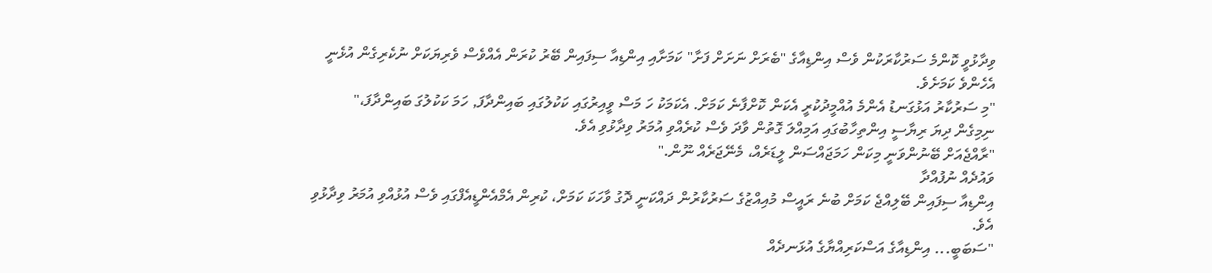ވިދާޅުވީ ކޮންމެ ސަރުކާރަކުން ވެސް އިންޑިއާގެ "ބެރަށް ނަށަށް ފަށާ" ކަމަށާއި އިންޑިއާ ސިފައިން ބޭރު ކުރަން އެއްވެސް ވެރިޔަކަށް ނުކެރިގެން އުޅެނީ އެހެންވެ ކަމަށެވެ.
"މި ސަރުކާރު އަޅުގަނޑު އެންމެ އުއްމީދުކުރީ އެކަން ކޮށްފާނެ ކަމަށް. އެކަމަކު ހަ މަސް ވީއިރުގައި ކަކުލުގައި ބައިންދާފަ, ހަމަ ކަކުލުގަ ބައިންދާފަ،" ނިމިގެން ދިޔަ ރިޔާސީ އިންތިހާބުގައި އަމިއްލަ ގޮތުން ވާދަ ވެސް ކުރެއްވި އުމަރު ވިދާޅުވި އެވެ.
"ރާއްޖެއަށް ބޭނުންވަނީ މިކަން ހަމަޖައްސަން ލީޑަރެއް، މެނޭޖަރެއް ނޫން."
ވައުދެއް ނުފުއްދާ
އިންޑިއާ ސިފައިން ބޭލިއްޖެ ކަމަށް ބުނެ ރައީސް މުއިއްޒުގެ ސަރުކާރުން ދައްކަނީ ދޮގު ވާހަކަ ކަމަށް، ކުރިން އެމްއެންޑީއެފްގައި ވެސް އުޅުއްވި އުމަރު ވިދާޅުވި އެވެ.
"ސަބަބީ... އިންޑިއާގެ އަސްކަރިއްޔާގެ އުޅަނދެއް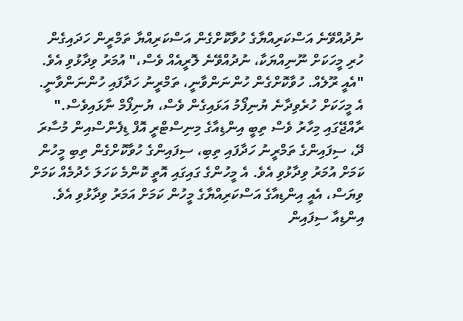ނުދުއްވޭނެ އަސްކަރިއްޔާގެ ހުވާކޮށްގެން އަސްކަރިއްޔާ ތަމްރީން ހަދައިގެން ހުރި މީހަކަށް ނޫނިއްޔަކާ، ނުދުއްވޭނެ ލޮރީއެއް ވެސް،" އުމަރު ވިދާޅުވި އެވެ.
"އެއީ ރޫލެއް. ހުވާކޮށްގެން ހުންނަންވާނީ، ތަމްރީނު ހަދާފައި ހުންނަންވާނީ. އެ މީހަކަށް ހުރެވިދާނެ ޔުނިފޯމު އަޅައިގެން ވެސް، ޔުނިފޯމް ނާޅައިވެސް."
ރާއްޖޭގައި މިހާރު ވެސް ތިބީ އިންޑިއާގެ މިނިސްޓްރީ އޮފް ޑިފެންސްއިން މުސާރަ ދޭ، ސިފައިންގެ ތަމްރީނު ހަދާފައި ތިބި، ސިފައިންގެ ހުވާކޮށްގެން ތިބި މީހުން ކަމަށް އުމަރު ވިދާޅުވި އެވެ. އެ މީހުންގެ ގައިގައި އޮތީ ކޮންމެ ކަހަލަ ހެދުމެއް ކަމަށް ވިޔަސް، އެއީ އިންޑިއާގެ އަސްކަރިއްޔާގެ މީހުން ކަމަށް އަމަރު ވިދާޅުވި އެވެ.
އިންޑިއާ ސިފައިން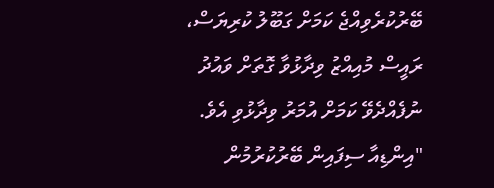ބޭރުކުރެވިއްޖެ ކަމަށް ގަބޫލު ކުރިޔަސް، ރައީސް މުއިއްޒު ވިދާޅުވާ ގޮތަށް ވައުދު ނުފެއްދެވޭ ކަމަށް އުމަރު ވިދާޅުވި އެވެ.
"އިންޑިއާ ސިފައިން ބޭރުކުރުމުން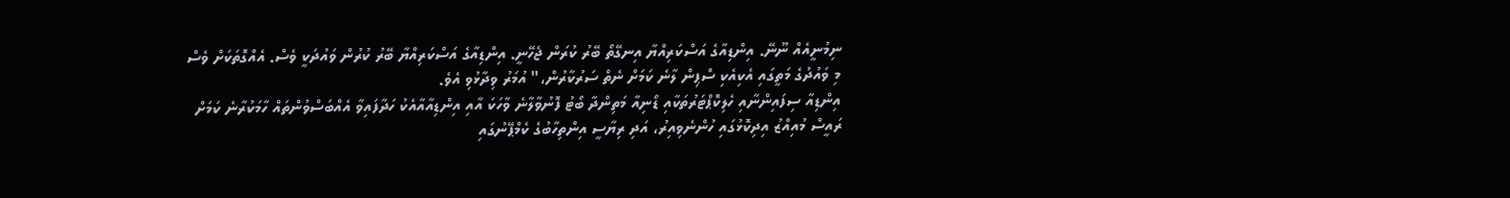ނިމުނީއެއް ނޫނޭ. އިންޑިއާގެ އަސްކަރިއްޔާ އިނގޭތޯ ބޭރު ކުރަން ޖެހޭނީ. އިންޑިއާގެ އަސްކަރިއްޔާ ބޭރު ކުރުން ވައުދަކީ ވެސް. އެއްގޮތަކަށް ވެސް މި ވައުދުގެ މަތީގައި އެކިއެކި ސްޕިން ލާނެ ކަމަށް ނެތް ސަރުކާރުން،" އުމަރު ވިދާޅުވި އެވެ.
އިންޑިއާ ސިފައިންނާއި ހެލިކޮޕްޓަރުތަކާއި ޑޯނިއާ މަތިންދާ ބޯޓު ފޮނުވާލާނެ ވާހަކަ އާއި އިންޑިއާއާއެކު ހަދާފައިވާ އެއްބަސްވުންތައް ހާމަކުރާނެ ކަމަށް ރައީސް މުއިއްޒު އިދިކޮޅުގައި ހުންނެވިއިރު، އަދި ރިޔާސީ އިންތިހާބުގެ ކެމްޕޭނުގައި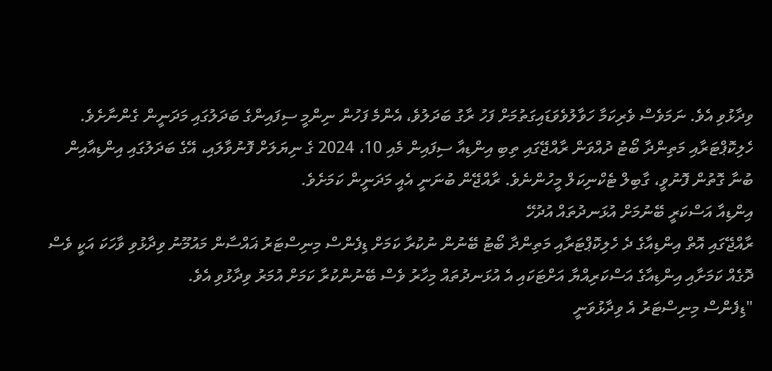ވިދާޅުވި އެވެ. ނަމަވެސް ވެރިކަމާ ހަވާލުވެވަޑައިގަތުމަށް ފަހު ރާގު ބަދަލުވެ، އެންމެ ފަހުން ނިންމީ ސިފައިންގެ ބަދަލުގައި މަދަނީން ގެންނާށެވެ.
ހެލިކޮޕްޓަރާއި މަތިންދާ ބޯޓު ދުއްވަން ރާއްޖޭގައި ތިބި އިންޑިއާ ސިފައިން މެއި 10، 2024 ގެ ނިޔަލަށް ފޮނުވާލައި، އޭގެ ބަދަލުގައި އިންޑިއާއިން ބުނާ ގޮތުން ފޮނުވީ، ގާބިލް ޓެކްނިކަލް މީހުންނެވެ. ރާއްޖޭން ބުނަނީ އެއީ މަދަނީން ކަމަށެވެ.
އިންޑިއާ އަސްކަރީ ބޭނުމަށް އުޅަނދުތައް އުދުހޭ
ރާއްޖޭގައި އޮތް އިންޑިއާގެ ދެ ހެލިކޮޕްޓަރާއި މަތިންދާ ބޯޓު ބޭނުން ނުކުރާ ކަމަށް ޑިފެންސް މިނިސްޓަރު ޣައްސާން މައުމޫނު ވިދާޅުވި ވާހަކަ އަކީ ވެސް ދޮގެއް ކަމަށާއި އިންޑިއާގެ އަސްކަރިއްޔާ އަށްޓަކައި އެ އުޅަނދުތައް މިހާރު ވެސް ބޭނުންކުރާ ކަމަށް އުމަރު ވިދާޅުވި އެވެ.
"ޑިފެންސް މިނިސްޓަރު އެ ވިދާޅުވަނީ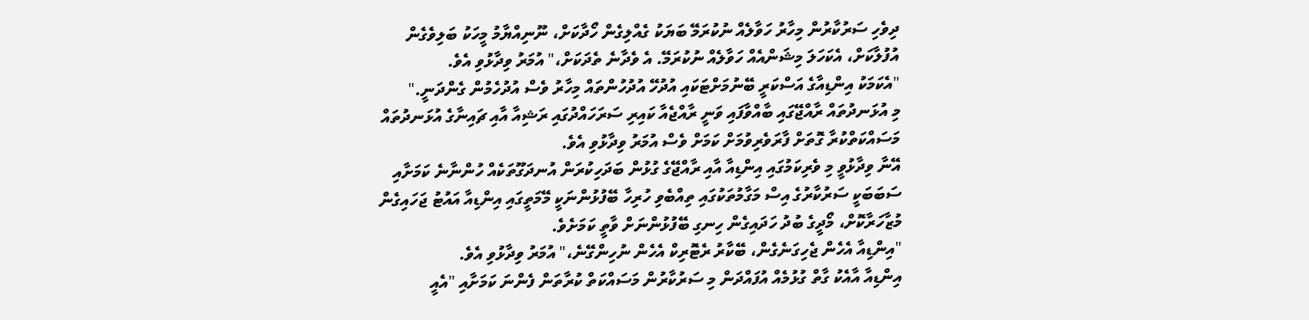ދިވެހި ސަރުކާރުން މިހާރު ހަވާލެއް ނުކުރަމޭ ބަޔަކު ގެއްލިގެން ހޯދާކަށް، ނޫނިއްޔާމު މީހަކު ބަލިވެގެން އުފުލާކަށް، އެކަހަލަ މިޝަންއެއް ހަވާލެއް ނުކުރަމޭ. އެ ވެދާނެ ތެދަކަށް،" އުމަރު ވިދާޅުވި އެވެ.
"އެކަމަކު އިންޑިއާގެ އަސްކަރީ ބޭނުމަށްޓަކައި އުދުހޭ އުދުހުންތައް މިހާރު ވެސް އުދުހެމުން ގެންދަނީ."
މި އުޅަނދުތައް ރާއްޖޭގައި ބާއްވާފައި ވަނީ ރާއްޖެއާ ކައިރި ސަރަހައްދުގައި ރަޝިއާ އާއި ޗައިނާގެ އުޅަނދުތައް މަސައްކަތްކުރާ ގޮތަށް ފާރަވެރިވުމަށް ކަމަށް ވެސް އުމަރު ވިދާޅުވި އެވެ.
އޭނާ ވިދާޅުވީ މި ވެރިކަމުގައި އިންޑިއާ އާއި ރާއްޖޭގެ ގުޅުން ބަދަހިކުރަން އުނދަގޫތަކެއް ހުންނާނެ ކަމަށާއި ސަބަބަކީ ސަރުކާރުގެ އިސް މަގާމުތަކުގައި ތިއްބެވި ހުރިހާ ބޭފުޅުންނަކީ މޭމަތީގައި އިންޑިއާ އައުޓު ޖަހައިގެން މުޒާހަރާކޮށް، މޯދީގެ ބުދު ހަދައިގެން ހިނގި ބޭފުޅުންނަށް ވާތީ ކަމަށެވެ.
"އިންޑިއާ އެހެން ޖެހިގަނެގެން، ބޭކާރު ރެޓޮރިކް އެހެން ނުހިންގޭނެ،" އުމަރު ވިދާޅުވި އެވެ.
އިންޑިއާ އާއެކު ގާތް ގުޅުމެއް އުފައްދަން މި ސަރުކާރުން މަސައްކަތް ކުރާތަން ފެންނަ ކަމަށާއި "އެއީ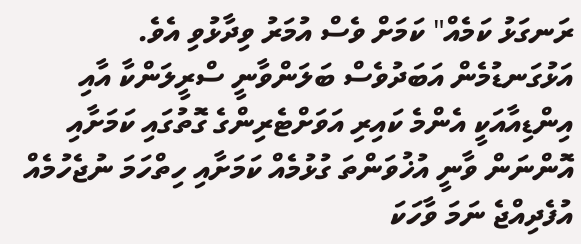ރަނގަޅު ކަމެއް" ކަމަށް ވެސް އުމަރު ވިދާޅުވި އެވެ.
އަޅުގަނޑުމެން އަބަދުވެސް ބަލަންވާނީ ސްރީލަންކާ އާއި އިންޑިއާއަކީ އެންމެ ކައިރި އަވަށްޓެރިންގެ ގޮތުގައި ކަމަށާއި އޮންނަން ވާނީ އުޚުވަންތަ ގުޅުމެއް ކަމަށާއި ހިތްހަމަ ނުޖެހުމެއް އުފެދިއްޖެ ނަމަ ވާހަކަ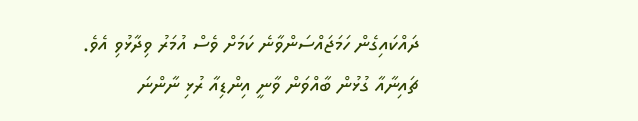ދައްކައިގެން ހަމަޖައްސަންވާނެ ކަމަށް ވެސް އުމަރު ވިދާޅުވި އެވެ.
ޗައިނާއާ ގުޅުން ބާއްވަން ވާނީ އިންޑިއާ ރުޅި ނާންނަ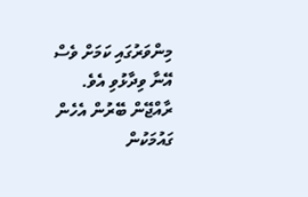މިންވަރުގައި ކަމަށް ވެސް އޭނާ ވިދާޅުވި އެވެ.
ރާއްޖޭން ބޭރުން އެހެން ގައުމަކުން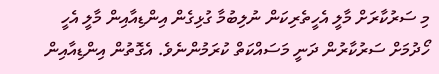މި ސަރުކާރަށް މާލީ އެހީތެރިކަން ނުލިބުމާ ގުޅިގެން އިންޑިއާއިން މާލީ އެހީ ހޯދުމަށް ސަރުކާރުން ދަނީ މަސައްކަތް ކުރަމުންނެވެ. އެގޮތުން އިންޑިއާއިން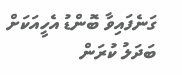ގަނެފައިވާ ބޮންޑު އެހީއަކަށް ބަދަލު ކުރަން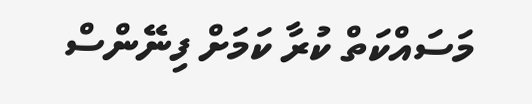މަސައްކަތް ކުރާ ކަމަށް ފިނޭންސް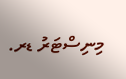މިނިސްޓަރު ޑރ.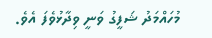މުހައްމަދު ޝަފީގު ވަނީ ވިދާޅުވެފަ އެވެ.